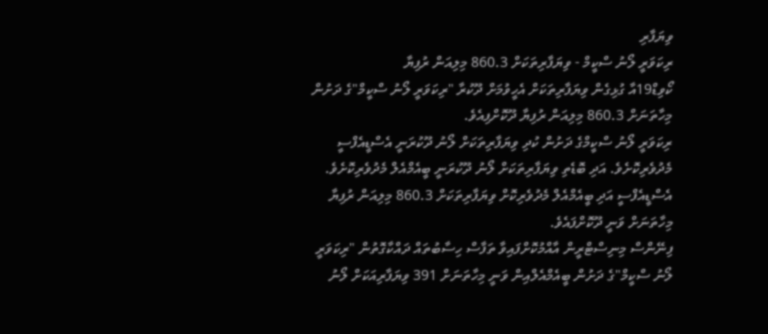ވިޔަފާރި
ރިކަވަރީ ލޯނު ސްކީމް - ވިޔަފާރިތަކަށް 860.3 މިލިއަން ރުފިޔާ
ކޯވިޑް19އާ ގުޅިގެން ވިޔަފާރިތަކަށް އެހީވުމަށް ދޫކުރާ "ރިކަވަރީ ލޯނު ސްކީމް"ގެ ދަށުން މިހާތަނަށް 860.3 މިލިއަން ރުފިޔާ ދޫކޮށްފިއެވެ.
ރިކަވަރީ ލޯނު ސްކީމްގެ ދަށުން ކުދި ވިޔަފާރިތަކަށް ލޯނު ދޫކުރަނީ އެސްޑީއެފްސީ މެދުވެރިކޮށެވެ. އަދި ބޮޑެތި ވިޔަފާރިތަކަށް ލޯނު ދޫކުރަނީ ބީއެމްއެލް މެދުވެރިކޮށެވެ. އެސްޑީއެފްސީ އަދި ބީއެމްއެލް މެދުވެރިކޮށް ވިޔަފާރިތަކަށް 860.3 މިލިއަން ރުފިޔާ މިހާތަނަށް ވަނީ ދޫކޮށްފައެވެ.
ފިނޭންސް މިނިސްޓްރީން އާއްމުކޮށްފައިވާ ތަފާސް ހިސާބުތައް ދައްކާގޮތުން "ރިކަވަރީ ލޯނު ސްކީމް"ގެ ދަށުން ބީއެމްއެލްއިން ވަނީ މިހާތަނަށް 391 ވިޔަފާރިއަކަށް ލޯނު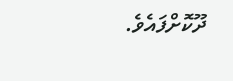ދޫކޮށްފައެވެ.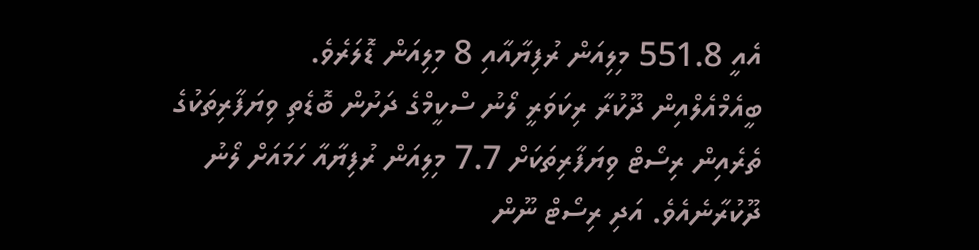އެއީ 551.8 މިލިއަން ރުފިޔާއާއި 8 މިލިއަން ޑޮލަރެވެ.
ބީއެމްއެލްއިން ދޫކުރާ ރިކަވަރީ ލޯނު ސްކީމްގެ ދަށުން ބޮޑެތި ވިޔަފާރިތަކުގެ ތެރެއިން ރިސޯޓް ވިޔަފާރިތަކަށް 7.7 މިލިއަން ރުފިޔާއާ ހަމައަށް ލޯނު ދޫކުރާނެއެވެ. އަދި ރިސޯޓް ނޫން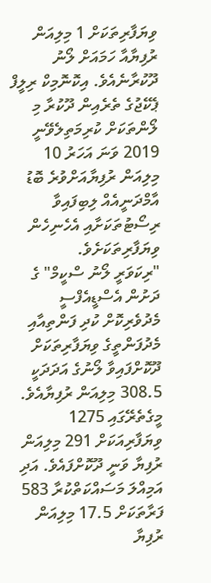ވިޔަފާރިތަކަށް 1 މިލިއަން ރުފިޔާއާ ހަމައަށް ލޯނު ދޫކުރާނެއެވެ. އިކޮނޮމިކް ރިލީފް ޕެކޭޖުގެ ތެރެއިން ދޫކުރާ މި ލޯންތަކަށް ކުރިމަތިލެވޭނީ 2019 ވަނަ އަހަރު 10 މިލިއަން ރުފިޔާއަށްވުރެ ބޮޑު އާމްދަނީއެއް ލިބިފައިވާ ރިސޯޓުތަކަށާއި އެހެނިހެން ވިޔަފާރިތަކަށެވެ.
"ރިކަވަރީ ލޯނު ސްކީމް" ގެ ދަށުން އެސްޑީއެފްސީ މެދުވެރިކޮށް ކުދި ފަންތިއާއި މެދުފަންތީގެ ވިޔަފާރިތަކަށް ދޫކޮށްފައިވާ ލޯނުގެ އަދަދަކީ 308.5 މިލިއަން ރުފިޔާއެވެ. މީގެތެރޭގައި 1275 ވިޔަފާރިއަކަށް 291 މިލިއަން ރުފިޔާ ވަނީ ދޫކޮށްފައެވެ. އަދި އަމިއްލަ މަސައްކަތްކުރާ 583 ފަރާތަކަށް 17.5 މިލިއަން ރުފިޔާ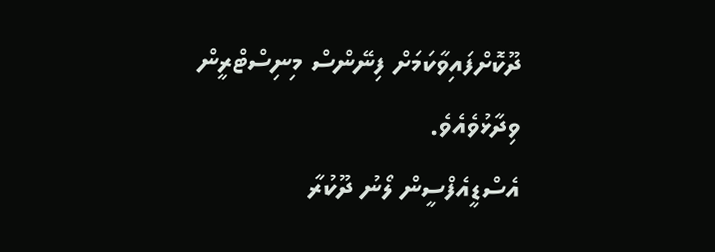ދޫކޮށްފައިވާކަމަށް ފިނޭންސް މިނިސްޓްރީން ވިދާޅުވެއެވެ.
އެސްޑީއެފްސީން ލޯނު ދޫކުރާ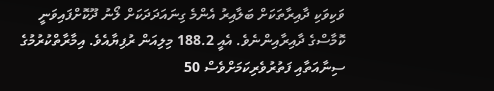ވަކިވަކި ދާއިރާތަކަށް ބަލާއިރު އެންމެ ގިނައަދަދަކަށް ލޯނު ދޫކޮށްފައިވަނީ ކޮމާސްގެ ދާއިރާއިންނެވެ. އެއީ 188.2 މިލިއަން ރުފިޔާއެވެ. އިމާރާތްކުރުމުގެ ސިނާއަތާއި ފަތުރުވެރިކަމަށްވެސް 50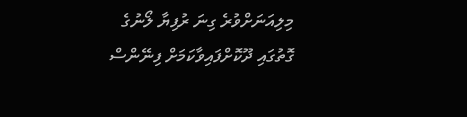މިލިއަނަށްވުރެ ގިނަ ރުފިޔާ ލޯނުގެ ގޮތުގައި ދޫކޮށްފައިވާކަމަށް ފިނޭންސް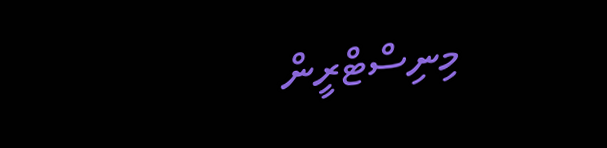މިނިސްޓްރީން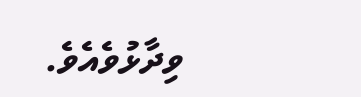ވިދާޅުވެއެވެ.